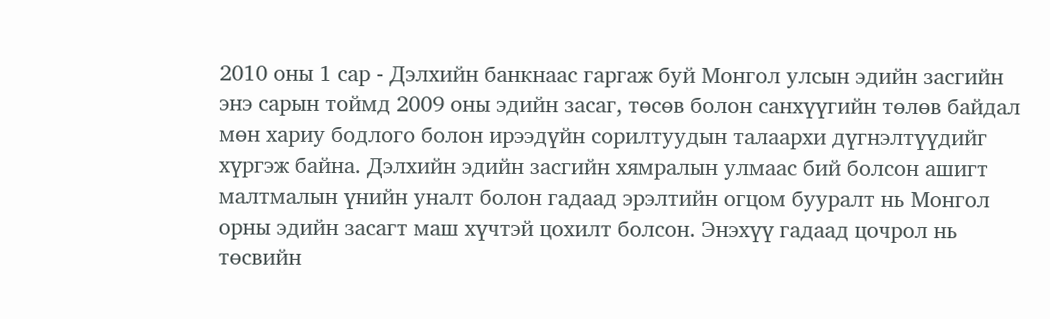2010 оны 1 сар - Дэлхийн банкнаас гаргаж буй Монгол улсын эдийн засгийн энэ сарын тоймд 2009 оны эдийн засаг, төсөв болон санхүүгийн төлөв байдал мөн хариу бодлого болон ирээдүйн сорилтуудын талаархи дүгнэлтүүдийг хүргэж байна. Дэлхийн эдийн засгийн хямралын улмаас бий болсон ашигт малтмалын үнийн уналт болон гадаад эрэлтийн огцом бууралт нь Mонгол орны эдийн засагт маш хүчтэй цохилт болсон. Энэхүү гадаад цочрол нь төсвийн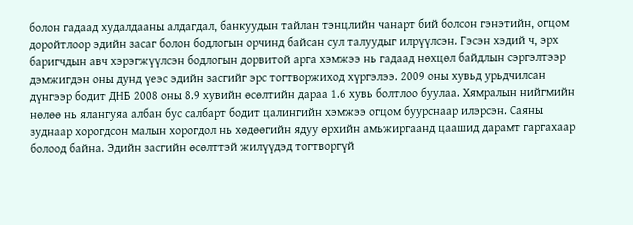болон гадаад худалдааны алдагдал, банкуудын тайлан тэнцлийн чанарт бий болсон гэнэтийн, огцом доройтлоор эдийн засаг болон бодлогын орчинд байсан сул талуудыг илрүүлсэн. Гэсэн хэдий ч, эрх баригчдын авч хэрэгжүүлсэн бодлогын дорвитой арга хэмжээ нь гадаад нөхцөл байдлын сэргэлтээр дэмжигдэн оны дунд үеэс эдийн засгийг эрс тогтворжиход хүргэлээ. 2009 оны хувьд урьдчилсан дүнгээр бодит ДНБ 2008 оны 8.9 хувийн өсөлтийн дараа 1.6 хувь болтлоо буулаа. Хямралын нийгмийн нөлөө нь ялангуяа албан бус салбарт бодит цалингийн хэмжээ огцом буурснаар илэрсэн. Саяны зуднaaр хорогдсон малын хорогдол нь хөдөөгийн ядуу өрхийн амьжиргаанд цаашид дарамт гаргахаар болоод байна. Эдийн засгийн өсөлттэй жилүүдэд тогтворгүй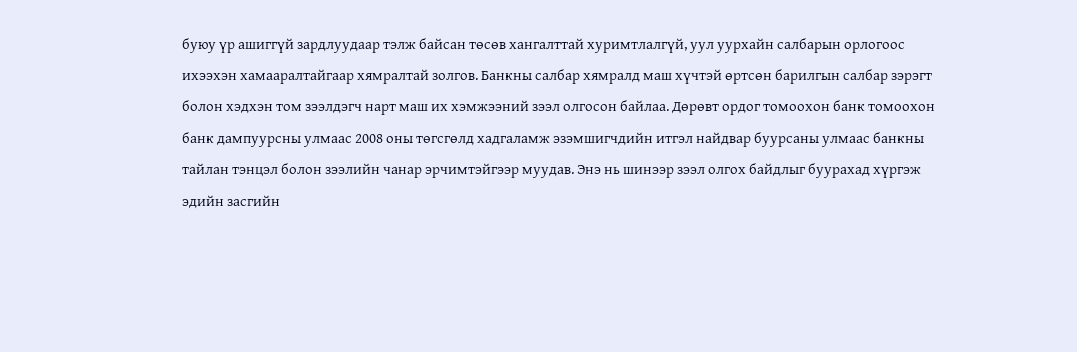буюу үр ашиггүй зардлуудaaр тэлж байсан төсөв хангалттай хуримтлалгүй, уул уурхайн салбарын орлогоос ихээхэн хамааралтайгаар хямралтай золгов. Банкны салбар хямралд маш хүчтэй өртсөн барилгын салбар зэрэгт болон хэдхэн том зээлдэгч нарт маш их хэмжээний зээл олгосон байлаа. Дөрөвт ордог томоохон банк томоохон банк дампуурсны улмаас 2008 оны төгсгөлд хадгаламж эзэмшигчдийн итгэл найдвар буурсаны улмаас банкны тайлан тэнцэл болон зээлийн чанар эрчимтэйгээр муудав. Энэ нь шинээр зээл олгох байдлыг буурахад хүргэж эдийн засгийн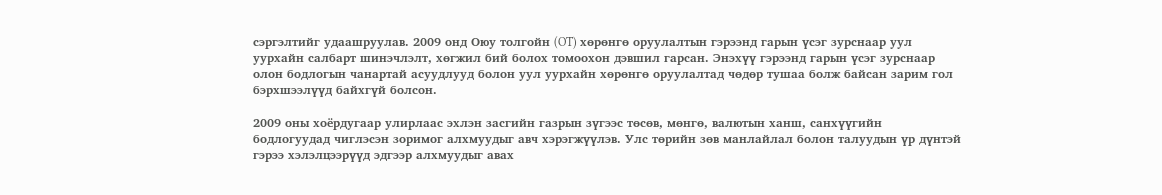сэргэлтийг удаашруулав. 2009 онд Оюу толгойн (OT) хөрөнгө оруулалтын гэрээнд гарын үсэг зурснаар уул уурхайн салбарт шинэчлэлт, хөгжил бий болох томоохон дэвшил гарсан. Энэхүү гэрээнд гарын үсэг зурснаар олон бодлогын чанартай асуудлууд болон уул уурхайн хөрөнгө оруулалтад чөдөр тушаа болж байсан зарим гол бэрхшээлүүд байхгүй болсон.

2009 оны хоёрдугаар улирлаас эхлэн засгийн газрын зүгээс төсөв, мөнгө, валютын ханш, санхүүгийн бодлогуудад чиглэсэн зоримог алхмуудыг авч хэрэгжүүлэв. Улс төрийн зөв манлайлал болон талуудын үр дүнтэй гэрээ хэлэлцээрүүд эдгээр алхмуудыг авах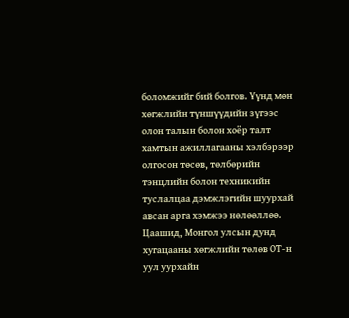боломжийг бий болгов. Үүнд мөн хөгжлийн түншүүдийн зүгээс олон талын болон хоёр талт хамтын ажиллагааны хэлбэрээр олгосон төсөв, төлбөрийн тэнцлийн болон техникийн туслалцаa дэмжлэгийн шуурхай авсан арга хэмжээ нөлөөллөө.
Цаашид, Монгол улсын дунд хугацааны хөгжлийн төлөв ОТ-н уул уурхайн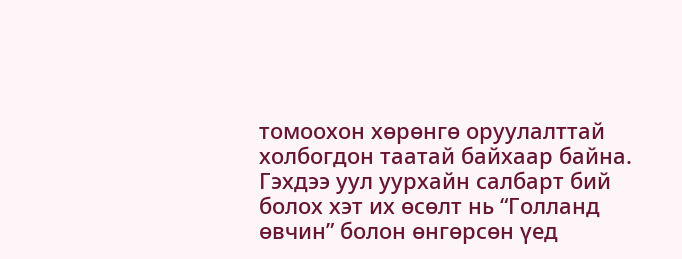томоохон хөрөнгө оруулалттай холбогдон таатай байхаар байна. Гэхдээ уул уурхайн салбарт бий болох хэт их өсөлт нь “Голланд өвчин” болон өнгөрсөн үед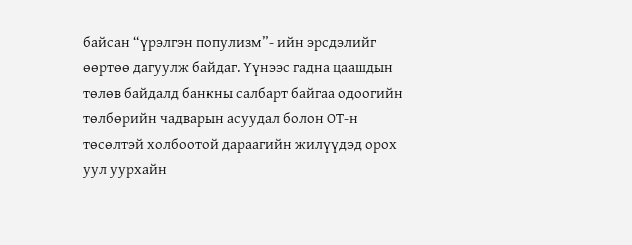байсан “үрэлгэн популизм”- ийн эрсдэлийг өөртөө дагуулж байдаг. Үүнээс гадна цаашдын төлөв байдалд банкны салбарт байгаа одоогийн төлбөрийн чадварын асуудал болон ОТ-н төсөлтэй холбоотой дараагийн жилүүдэд орох уул уурхайн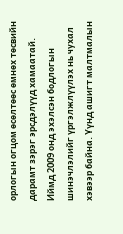орлогын огцом өсөлтөөс өмнөх төсвийн дарамт зэрэг эрсдэлүүд хамаатай. Иймд 2009 онд эхэлсэн бодлогын шинэчлэлийг үргэлжлүүлэх нь чухал хэвээр байна. Үүнд ашигт малтмалын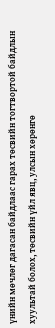үнийн мөчлөг дагасан байдлаас гарах төсвийн тогтвортой байдлын хуультай болох, төсвийн үйл явц, улсын хөрөнгө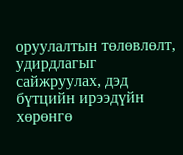оруулалтын төлөвлөлт, удирдлагыг сайжруулах, дэд бүтцийн ирээдүйн хөрөнгө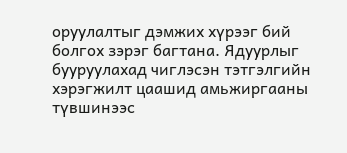оруулалтыг дэмжих хүрээг бий болгох зэрэг багтана. Ядуурлыг бууруулахад чиглэсэн тэтгэлгийн хэрэгжилт цаашид амьжиргааны түвшинээс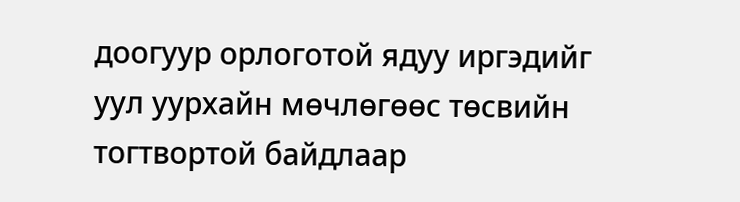доогуур орлоготой ядуу иргэдийг уул уурхайн мөчлөгөөс төсвийн тогтвортой байдлаар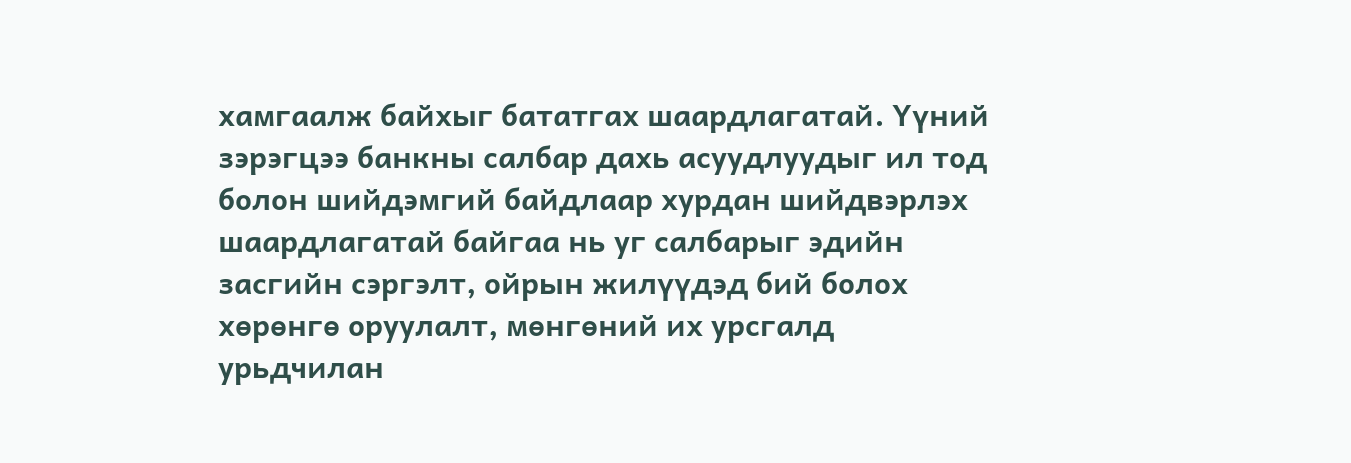хамгаалж байхыг бататгах шаардлагатай. Үүний зэрэгцээ банкны салбар дахь асуудлуудыг ил тод болон шийдэмгий байдлаар хурдан шийдвэрлэх шаардлагатай байгаа нь уг салбарыг эдийн засгийн сэргэлт, ойрын жилүүдэд бий болох хөрөнгө оруулалт, мөнгөний их урсгалд урьдчилан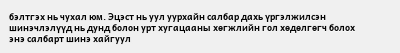бэлтгэх нь чухал юм. Эцэст нь уул уурхайн салбар дахь үргэлжилсэн шинэчлэлүүд нь дунд болон урт хугацааны хөгжлийн гол хөдөлгөгч болох энэ салбарт шинэ хайгуул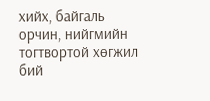хийх, байгаль орчин, нийгмийн тогтвортой хөгжил бий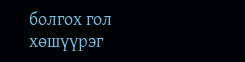болгох гол хөшүүрэг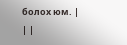болох юм. | | |